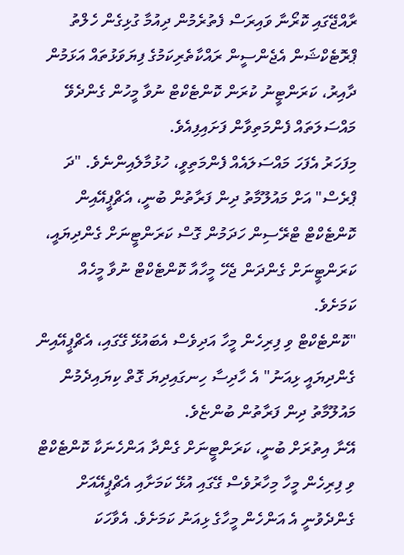ރާއްޖޭގައި ކޮރޯނާ ވައިރަސް ފެތުރެމުން ދިއުމާ ގުޅިގެން ހެލްތު ޕްރޮޓެކްޝަން އެޖެންސީން ރައްކާތެރިކަމުގެ ފިޔަވަޅުތައް އަޅަމުން ދާއިރު، ކަރަންޓީނު ކުރަން ކޮންޓެކްޓް ނުވާ މީހުން ގެންދެވޭ މައްސަލަތައް ފެންމަތިވާން ފަށައިފިއެވެ.
މިފަހަރު އެފަހަ މައްސަލައެއް ފެންމަތިވީ، ހުޅުމާލެއިންނެވެ. "ދަ ޕްރެސް" އަށް މައުލޫމާތު ދިން ފަރާތުން ބުނީ، އެޗްޕީއޭއިން ކޮންޓެކްޓް ޓްރޭސިން ހަދަމުން ގޮސް ކަރަންޓީނަށް ގެންދިޔައީ، ކަރަންޓީނަށް ގެންދަން ޖެހޭ މީހާއާ ކޮންޓެކްޓް ނުވާ މީހެއް ކަމަށެވެ.
"ކޮންޓެކްޓް ވި ފިރިހެން މީހާ އަދިވެސް އެބައުޅޭ ގޭގައި، އެޗްޕީއޭއިން ގެންދިޔައީ ޅިއަނު" އެ ހާދިސާ ހިނގައިދިޔަ ގޮތް ކިޔައިދެމުން މައުލޫމާތު ދިން ފަރާތުން ބުންޏެވެ.
އޭނާ އިތުރަށް ބުނީ، ކަރަންޓީނަށް ގެންދާ އަންހެނަކާ ކޮންޓެކްޓް ވި ފިރިހެން މީހާ މިހާރުވެސް ގޭގައި އުޅޭ ކަމަށާއި އެޗްޕީއޭއަށް ގެންދެވުނީ އެ އަންހެން މީހާގެ ޅިއަނު ކަމަށެވެ. އެވާހަކަ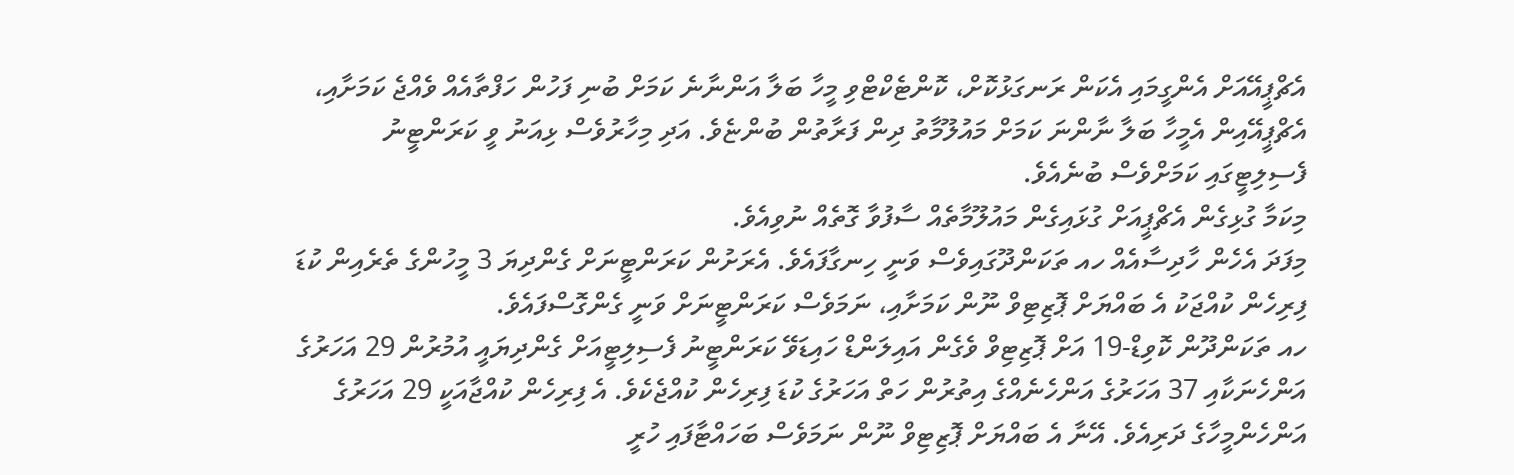އެޗްޕީއޭއަށް އެންގީމައި އެކަން ރަނގަޅުކޮށް، ކޮންޓެކްޓްވި މީހާ ބަލާ އަންނާނެ ކަމަށް ބުނި ފަހުން ހަފްތާއެއް ވެއްޖެ ކަމަށާއި، އެޗްޕީއޭއިން އެމީހާ ބަލާ ނާންނަ ކަމަށް މައުލޫމާތު ދިން ފަރާތުން ބުންޏެވެ. އަދި މިހާރުވެސް ޅިއަނު ވީ ކަރަންޓީނު ފެސިލިޓީގައި ކަމަށްވެސް ބުނެއެވެ.
މިކަމާ ގުޅިގެން އެޗްޕީއަށް ގުޅައިގެން މައުލޫމާތެއް ސާފުވާ ގޮތެއް ނުވިއެވެ.
މިފަދަ އެހެން ހާދިސާއެއް ހއ ތަކަންދޫގައިވެސް ވަނީ ހިނގާފައެވެ. އެރަށުން ކަރަންޓީނަށް ގެންދިޔަ 3 މީހުންގެ ތެރެއިން ކުޑަ ފިރިހެން ކުއްޖަކު އެ ބައްޔަށް ޕޮޒިޓިވް ނޫން ކަމަށާއި، ނަމަވެސް ކަރަންޓީނަށް ވަނީ ގެންގޮސްފައެވެ.
ހއ ތަކަންދޫން ކޮވިޑް-19 އަށް ޕޮޒިޓިވް ވެގެން އައިލަންޑް ހައިޑަވޭ ކަރަންޓީނު ފެސިލިޓީއަށް ގެންދިޔައީ އުމުރުން 29 އަހަރުގެ އަންހެނަކާއި 37 އަހަރުގެ އަންހެނެއްގެ އިތުރުން ހަތް އަހަރުގެ ކުޑަ ފިރިހެން ކުއްޖެކެވެ. އެ ފިރިހެން ކުއްޖާއަކީ 29 އަހަރުގެ އަންހެންމީހާގެ ދަރިއެވެ. އޭނާ އެ ބައްޔަށް ޕޮޒިޓިވް ނޫން ނަމަވެސް ބަހައްޓާފައި ހުރީ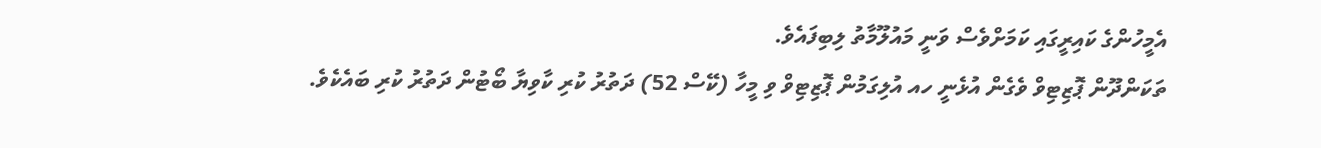އެމީހުންގެ ކައިރީގައި ކަމަށްވެސް ވަނީ މައުލޫމާތު ލިބިފައެވެ.
ތަކަންދޫން ޕޮޒިޓިވް ވެގެން އުޅެނީ ހއ އުލިގަމުން ޕޮޒިޓިވް ވި މީހާ (ކޭސް 52) ދަތުރު ކުރި ކާވިޔާ ބޯޓުން ދަތުރު ކުރި ބައެކެވެ.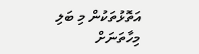އަތޮޅުތަކުން މި ބަލި މިހާތަނަށް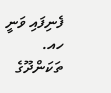ފެނިފައި ވަނީ ހއ. ތަކަންދޫގެ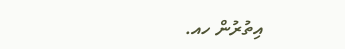އިތުރުން ހއ.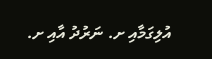އުލިގަމާއި ށ. ނަރުދު އާއި ށ.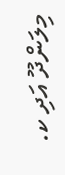މިލަންދޫ އަދި ކ.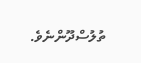ތުލުސްދޫންނެވެ.